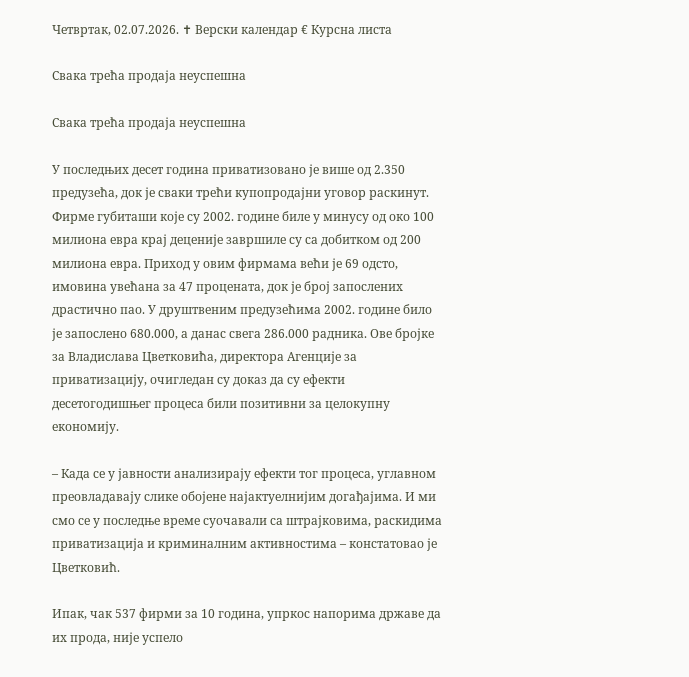Четвртак, 02.07.2026. ✝ Верски календар € Курсна листа

Свака трећа продаја неуспешна

Свака трећа продаја неуспешна

У последњих десет година приватизовано је више од 2.350 предузећа, док је сваки трећи купопродајни уговор раскинут. Фирме губиташи које су 2002. године биле у минусу од око 100 милиона евра крај деценије завршиле су са добитком од 200 милиона евра. Приход у овим фирмама већи је 69 одсто, имовина увећана за 47 процената, док је број запослених драстично пао. У друштвеним предузећима 2002. године било је запослено 680.000, а данас свега 286.000 радника. Ове бројке за Владислава Цветковића, директора Агенције за приватизацију, очигледан су доказ да су ефекти десетогодишњег процеса били позитивни за целокупну економију.

– Када се у јавности анализирају ефекти тог процеса, углавном преовладавају слике обојене најактуелнијим догађајима. И ми смо се у последње време суочавали са штрајковима, раскидима приватизација и криминалним активностима – констатовао је Цветковић.

Ипак, чак 537 фирми за 10 година, упркос напорима државе да их прода, није успело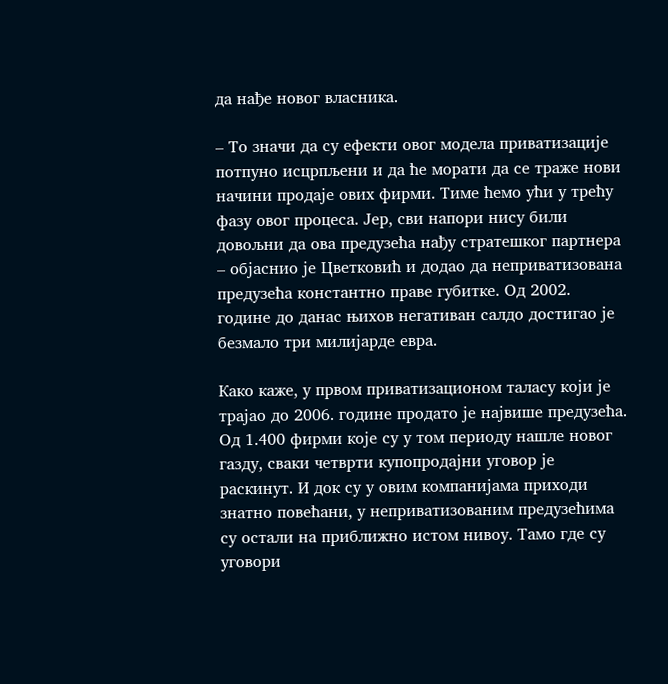да нађе новог власника.

– То значи да су ефекти овог модела приватизације потпуно исцрпљени и да ће морати да се траже нови начини продаје ових фирми. Тиме ћемо ући у трећу фазу овог процеса. Јер, сви напори нису били довољни да ова предузећа нађу стратешког партнера – објаснио је Цветковић и додао да неприватизована предузећа константно праве губитке. Од 2002. године до данас њихов негативан салдо достигао је безмало три милијарде евра.

Како каже, у првом приватизационом таласу који је трајао до 2006. године продато је највише предузећа. Од 1.400 фирми које су у том периоду нашле новог газду, сваки четврти купопродајни уговор је раскинут. И док су у овим компанијама приходи знатно повећани, у неприватизованим предузећима су остали на приближно истом нивоу. Тамо где су уговори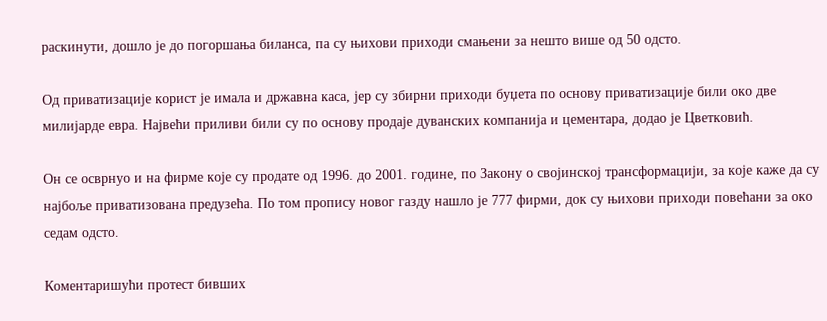раскинути, дошло је до погоршања биланса, па су њихови приходи смањени за нешто више од 50 одсто.

Од приватизације корист је имала и државна каса, јер су збирни приходи буџета по основу приватизације били око две милијарде евра. Највећи приливи били су по основу продаје дуванских компанија и цементара, додао је Цветковић.

Он се осврнуо и на фирме које су продате од 1996. до 2001. године, по Закону о својинској трансформацији, за које каже да су најбоље приватизована предузећа. По том пропису новог газду нашло је 777 фирми, док су њихови приходи повећани за око седам одсто.

Коментаришући протест бивших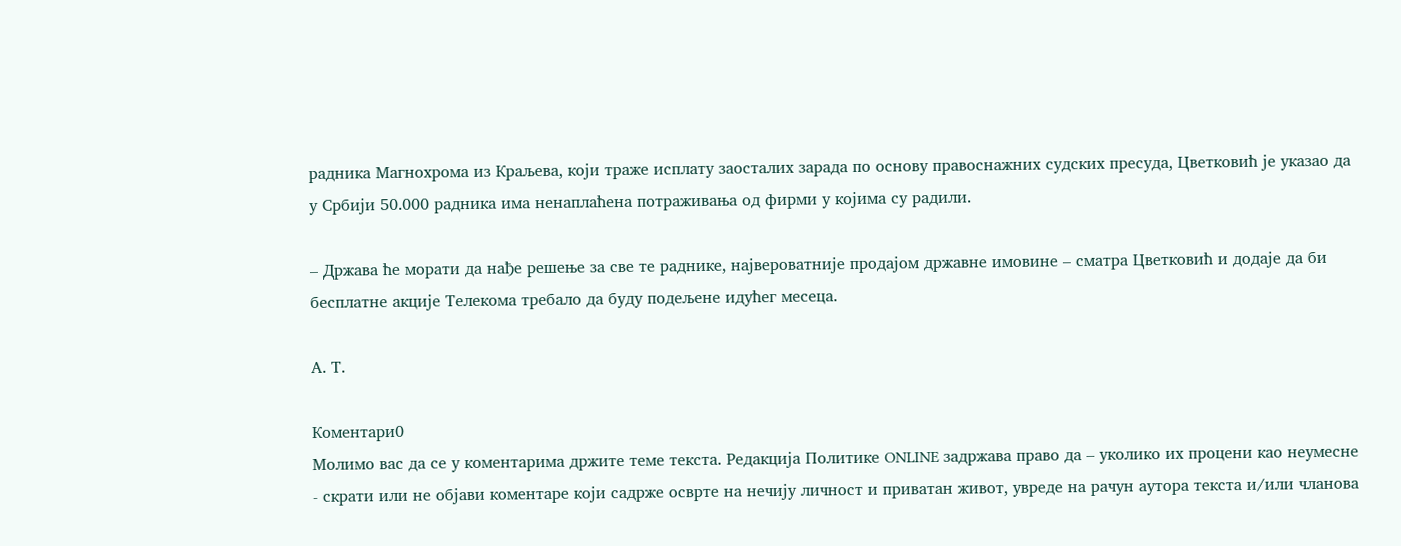радника Магнохрома из Краљева, који траже исплату заосталих зарада по основу правоснажних судских пресуда, Цветковић је указао да у Србији 50.000 радника има ненаплаћена потраживања од фирми у којима су радили.

– Држава ће морати да нађе решење за све те раднике, највероватније продајом државне имовине – сматра Цветковић и додаје да би бесплатне акције Телекома требало да буду подељене идућег месеца.

А. Т.

Коментари0
Молимо вас да се у коментарима држите теме текста. Редакција Политике ONLINE задржава право да – уколико их процени као неумесне - скрати или не објави коментаре који садрже осврте на нечију личност и приватан живот, увреде на рачун аутора текста и/или чланова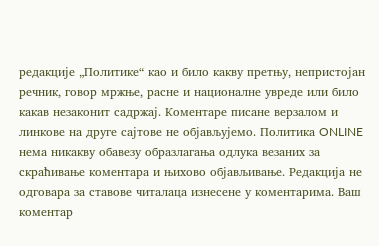редакције „Политике“ као и било какву претњу, непристојан речник, говор мржње, расне и националне увреде или било какав незаконит садржај. Коментаре писане верзалом и линкове на друге сајтове не објављујемо. Политика ONLINE нема никакву обавезу образлагања одлука везаних за скраћивање коментара и њихово објављивање. Редакција не одговара за ставове читалаца изнесене у коментарима. Ваш коментар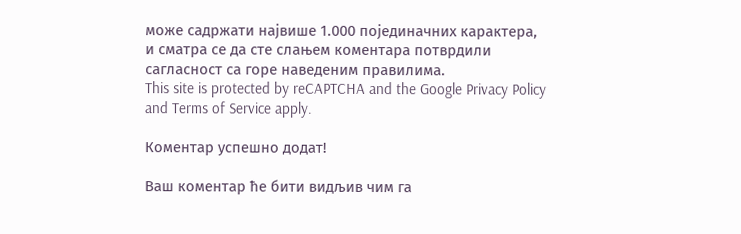може садржати највише 1.000 појединачних карактера, и сматра се да сте слањем коментара потврдили сагласност са горе наведеним правилима.
This site is protected by reCAPTCHA and the Google Privacy Policy and Terms of Service apply.

Комeнтар успeшно додат!

Ваш комeнтар ћe бити видљив чим га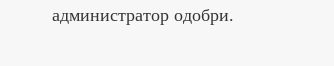администратор одобри.